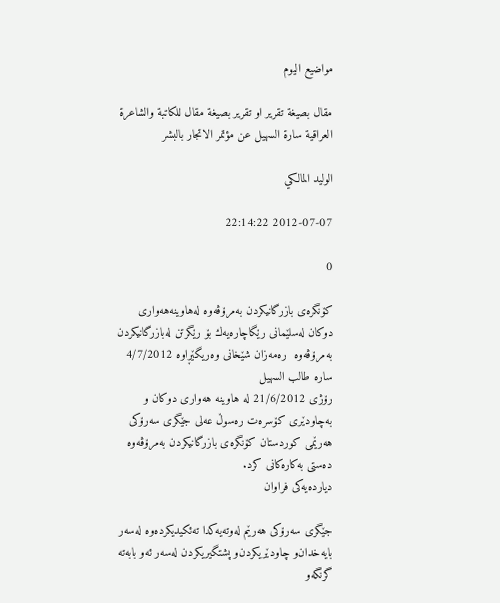مواضيع اليوم

مقال بصيغة تقرير او تقرير بصيغة مقال للكاتبة والشاعرة العراقية سارة السهيل عن مؤتمر الاتجار بالبشر

الوليد المالكي

2012-07-07 22:14:22

0

كۆنگره‌ی بازرگانیكردن به‌مرۆڤەوە له‌هاوینه‌هه‌واری دوكان له‌سلێمانی رێگاچاره‌یه‌ك بۆ رێگرتن له‌بازرگانیکردن بەمرۆڤەوە ‌ رەمەزان شێخانی وەریگێڕاوە‌ 4/7/2012
ساره‌ طالب ا‌لسهیل
رۆژی‌ 21/6/2012 له‌ هاوینه‌ هه‌واری‌ دوكان و به‌چاودێری‌ كۆسره‌ت ره‌سوڵ‌ عه‌لی جێگری سه‌رۆكی هه‌رێمی كوردستان كۆنگره‌ی‌ بازرگانیكردن به‌مرۆڤه‌وه‌ ده‌ستی‌ به‌كاره‌كانی‌ كرد.
دیاردەیەکی فراوان

جێگری‌ سه‌رۆكی‌ هه‌رێم له‌وته‌یه‌كدا ته‌ئكیدیكرده‌وه‌ له‌سه‌ر بایه‌خدان‌و چاودێریكردن‌و پشتگیریكردن له‌سه‌ر ئه‌و بابه‌ته‌ گرنگه‌و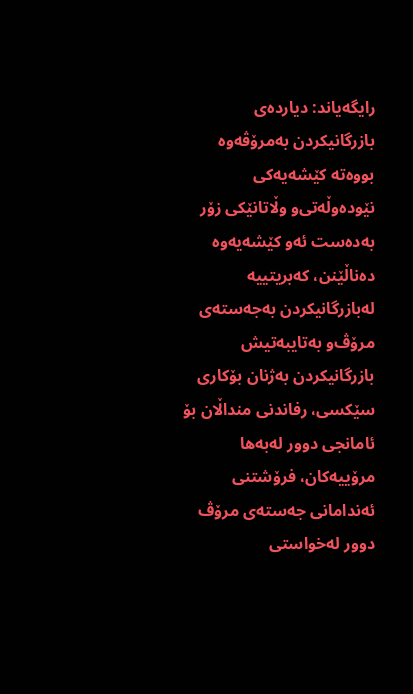رایگه‌یاند: دیارده‌ی بازرگانیكردن به‌مرۆڤه‌وه‌ بووه‌ته‌ كێشه‌یه‌كی نێوده‌وڵه‌تی‌و وڵاتانێكی‌ زۆر به‌ده‌ست ئه‌و كێشه‌یه‌وه‌ ده‌ناڵێنن، كه‌بریتییه‌ له‌بازرگانیكردن به‌جه‌سته‌ی مرۆڤ‌و به‌تایبه‌تیش بازرگانیكردن به‌ژنان بۆكاری سێكسی، رفاندنی منداڵان بۆ ئامانجی دوور له‌به‌ها مرۆییه‌كان، فرۆشتنی ئه‌ندامانی جه‌سته‌ی مرۆڤ دوور له‌خواستی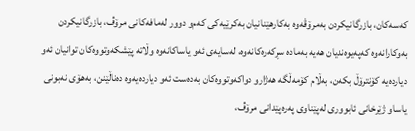كه‌سه‌كان، بازرگانیكردن به‌مرۆڤه‌وه‌ به‌كارهێنانیان به‌كرێیه‌كی كه‌م‌و دوور له‌مافه‌كانی مرۆڤ، بازرگانیكردن به‌وكارانه‌وه‌ كه‌په‌یوه‌ندیان هه‌یه‌ به‌ماده‌ سڕكه‌ره‌كانه‌وه‌، له‌سایه‌ی ئه‌و یاساكانه‌وه‌ وڵاته‌ پێشكه‌وتووه‌كان توانیان ئه‌و دیارده‌یه‌ كۆنترۆڵ بكه‌ن، به‌ڵام كۆمه‌ڵگه‌ هه‌ژارو دواكه‌وتووه‌كان به‌ده‌ست ئه‌و دیارده‌یه‌وه‌ ده‌ناڵێنن، به‌هۆی نه‌بونی یاساو ژێرخانی ئابووری له‌پێناوی‌ په‌ره‌پێدانی مرۆڤ،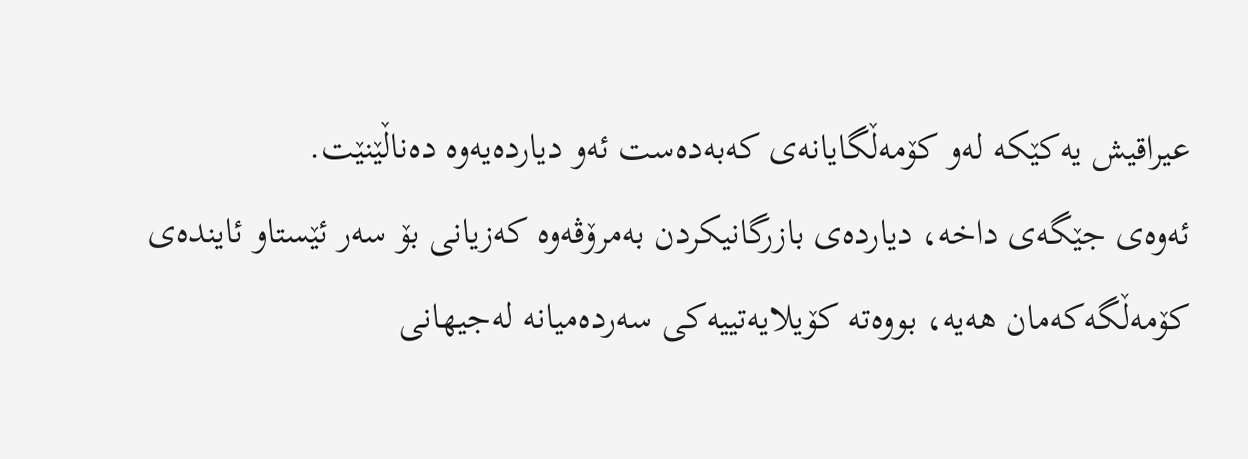عیراقیش یه‌كێكه‌ له‌و كۆمه‌ڵگایانه‌ی‌ كه‌به‌ده‌ست ئه‌و دیارده‌یه‌وه‌ ده‌ناڵێنێت.
ئه‌وه‌ی جێگه‌ی داخه‌، دیارده‌ی بازرگانیكردن به‌مرۆڤه‌وه‌ كه‌زیانی بۆ سه‌ر ئێستاو ئاینده‌ی كۆمه‌ڵگه‌كه‌مان هه‌یه‌، بووه‌ته‌ كۆیلایه‌تییه‌كی سه‌رده‌میانه‌ له‌جیهانی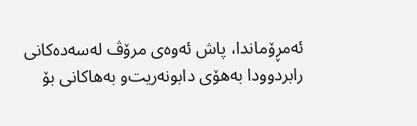ئه‌مڕۆماندا، پاش ئه‌وه‌ی مرۆڤ له‌سه‌ده‌كانی رابردوودا به‌هۆی دابونه‌ریت‌و به‌هاكانی بۆ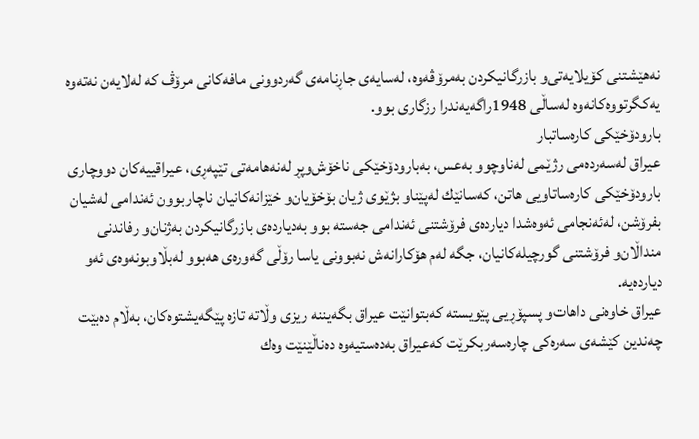نه‌هێشتنی كۆیلایه‌تی‌و بازرگانیكردن به‌مرۆڤه‌وه‌، له‌سایه‌ی جاڕنامه‌ی گه‌ردوونی مافه‌كانی مرۆڤ كه‌ له‌لایه‌ن نه‌ته‌وه‌ یه‌كگرتووه‌كانه‌وه‌ له‌ساڵی 1948راگه‌یه‌ندرا رزگاری بوو.
بارودۆخێكی كاره‌ساتبار
عیراق له‌سه‌رده‌می رژێمی له‌ناوچوو به‌عس، به‌بارودۆخێكی ناخۆش‌وپڕ له‌نه‌هامه‌تی تێپه‌ڕی، عیراقییه‌كان دووچاری بارودۆخێكی كاره‌ساتاویی هاتن، كه‌سانێك له‌پێناو بژێوی ژیان بۆخۆیان‌و خێزانه‌كانیان ناچاربوون ئه‌ندامی له‌شیان بفرۆشن، له‌ئه‌نجامی ئه‌وه‌شدا دیارده‌ی فرۆشتنی ئه‌ندامی جه‌سته‌ بوو به‌دیارده‌ی بازرگانیكردن به‌ژنان‌و رفاندنی منداڵان‌و فرۆشتنی گورچیله‌كانیان، جگه‌ له‌م هۆكارانه‌ش نه‌بوونی یاسا رۆڵی گه‌وره‌ی هه‌بوو له‌بڵاوبونه‌وه‌ی ئه‌و دیارده‌یه‌.
عیراق خاوه‌نی داهات‌و پسپۆڕیی پێویسته‌ كه‌بتوانێت عیراق بگه‌یننه‌ ریزی وڵاته‌ تازه‌ پێگه‌یشتوه‌كان، به‌ڵام ده‌بێت چه‌ندین كێشه‌ی سه‌ره‌كی چاره‌سه‌ربكرێت كه‌عیراق به‌ده‌ستیه‌وه‌ ده‌ناڵێنێت وه‌ك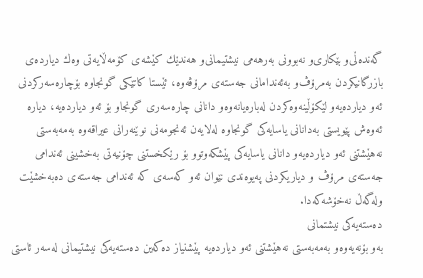گه‌نده‌ڵی‌و بێكاری‌و نه‌بوونی به‌رهه‌می نیشتیمانی‌و هه‌ندێك كێشه‌ی كۆمه‌ڵایه‌تی وه‌ك دیارده‌ی بازرگانیكردن به‌مرۆڤ‌و به‌ئه‌ندامانی جه‌سته‌ی مرۆڤه‌وه‌، ئێستا كاتێكی گونجاوه‌ بۆچاره‌سه‌ركردنی ئه‌و دیارده‌یه‌و لێكۆڵینه‌وه‌كردن له‌باره‌یانه‌وه‌و دانانی چاره‌سه‌ری گونجاو بۆ ئه‌و دیارده‌یه‌، دیاره‌ ئه‌وه‌ش پێویستی به‌دانانی یاسایه‌كی گونجاوه‌ له‌لایه‌ن ئه‌نجومه‌نی نوێنه‌رانی عیراقه‌وه‌ به‌مه‌به‌ستی نه‌هێشتنی ئه‌و دیارده‌یه‌و دانانی یاسایه‌كی پێشكه‌وتوو بۆ رێكخستنی چۆنیه‌تی به‌خشینی ئه‌ندامی جه‌سته‌ی مرۆڤ و دیاریكردنی په‌یوه‌ندی نێوان ئه‌و كه‌سه‌ی كه‌ ئه‌ندامی جه‌سته‌ی ده‌به‌خشێت وله‌گه‌ڵ نه‌خۆشه‌كه‌دا.
ده‌سته‌یه‌كی نیشتمانی
به‌و بۆنه‌یه‌وه‌و به‌مه‌به‌ستی نه‌هێشتنی ئه‌و دیارده‌یه‌ پێشنیاز ده‌كه‌ین ده‌سته‌یه‌كی نیشتیمانی له‌سه‌ر ئاستی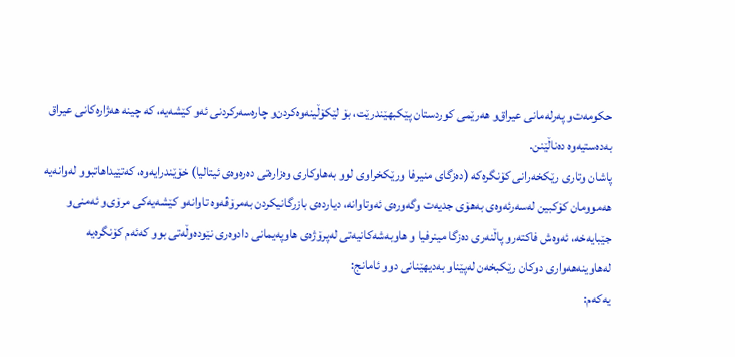حكومه‌ت‌و په‌رله‌مانی عیراق‌و هه‌رێمی كوردستان پێكبهێندرێت، بۆ لێكۆڵینه‌وه‌كردن‌و چاره‌سه‌ركردنی ئه‌و كێشه‌یه‌، كه‌ چینه‌ هه‌ژاره‌كانی عیراق به‌ده‌ستیه‌وه‌ ده‌ناڵێنن.
پاشان وتاری رێكخه‌رانی كۆنگره‌كه‌ (ده‌زگای منیرفا ورێكخراوی لوو به‌هاوكاری وه‌زاره‌تی ده‌ره‌وه‌ی ئیتالیا) خۆێندرایه‌وه‌، كه‌تێیداهاتبوو له‌وانه‌یه‌ هه‌موومان كۆكبین له‌سه‌رئه‌وه‌ی به‌هۆی جدیه‌ت وگه‌وره‌ی ئه‌وتاوانه‌، دیارده‌ی بازرگانیكردن به‌مرۆڤه‌وه‌ تاوانه‌و كێشه‌یه‌كی مرۆی‌و ئه‌منی‌و جێبایه‌خه‌، ئه‌وه‌ش فاكته‌رو پاڵنه‌ری ده‌زگا مینرفیا و هاوبه‌شه‌كانیه‌تی‌ له‌پرۆژه‌ی‌ هاوپه‌یمانی دادوه‌ری نێوده‌وڵه‌تی بوو كه‌ئه‌م كۆنگره‌یه‌ له‌هاوینه‌هه‌واری دوكان رێكبخه‌ن له‌پێناو به‌دیهێنانی دوو ئامانج:
یه‌كه‌م: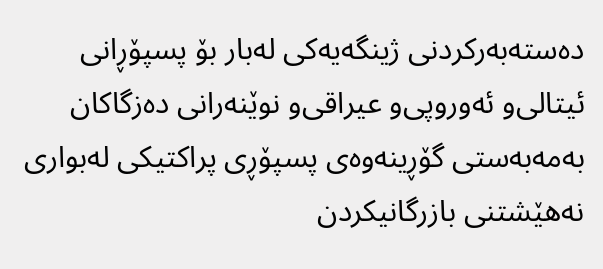ده‌سته‌به‌ركردنی ژینگه‌یه‌كی له‌بار بۆ پسپۆڕانی ئیتالی‌و ئه‌وروپی‌و عیراقی‌و نوێنه‌رانی ده‌زگاكان به‌مه‌به‌ستی گۆڕینه‌وه‌ی پسپۆڕی پراكتیكی له‌بواری نه‌هێشتنی بازرگانیكردن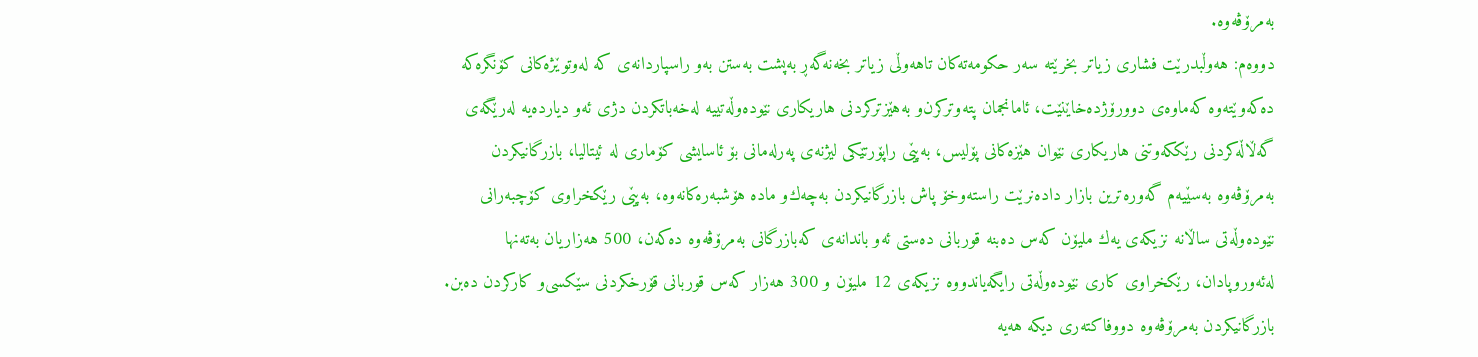به‌مرۆڤه‌وه‌.
دووه‌م: هه‌وڵبدرێت فشاری زیاتر بخرێته‌ سه‌ر حكومه‌ته‌كان تاهه‌وڵی زیاتر بخه‌نه‌گه‌ڕ به‌پشت به‌ستن به‌و راسپاردانه‌ی كه‌ له‌وتوێژه‌كانی كۆنگره‌كه‌ ده‌كه‌وێته‌وه‌ كه‌ماوه‌ی دوورۆژده‌خاێنێت، ئامانجمان پته‌وتركرن‌و به‌هێزتركردنی هاریكاری نێوده‌وڵه‌تییه‌ له‌خه‌باتكردن دژی ئه‌و دیارده‌یه‌ له‌رێگه‌ی گه‌ڵاڵه‌كردنی رێككه‌وتنی هاریكاری نێوان هێزه‌كانی پۆلیس، به‌پێی راپۆرتێكی لیژنه‌ی په‌رله‌مانی بۆ ئاسایشی كۆماری له‌ ئیتالیا، بازرگانیكردن به‌مرۆڤه‌وه‌ به‌سێیه‌م گه‌وره‌ترین بازار داده‌نرێت راسته‌وخۆ پاش بازرگانیكردن به‌چه‌ك‌و ماده‌ هۆشبه‌ره‌كانه‌وه‌، به‌پێی رێكخراوی كۆچبه‌رانی نێوده‌وڵه‌تی ساڵانه‌ نزیكه‌ی یه‌ك ملیۆن كه‌س ده‌بنه‌ قوربانی ده‌ستی ئه‌و باندانه‌ی كه‌بازرگانی به‌مرۆڤه‌وه‌ ده‌كه‌ن، 500 هه‌زاریان به‌ته‌نها له‌ئه‌وروپادان، رێكخراوی كاری نێوده‌وڵه‌تی رایگه‌یاندووه‌ نزیكه‌ی 12 ملیۆن و 300 هه‌زار كه‌س قوربانی قۆرخكردنی سێكسی‌و كاركردن ده‌بن.
بازرگانیكردن به‌مرۆڤه‌وه‌ دووفاكته‌ری دیكه‌ هه‌یه‌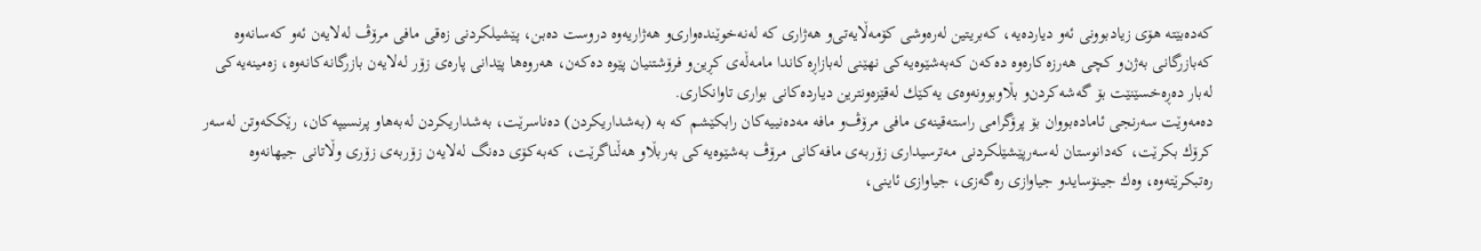كه‌ده‌بێته‌ هۆی زیادبوونی ئه‌و دیارده‌یه‌، كه‌بریتین له‌ره‌وشی كۆمه‌ڵایه‌تی‌و هه‌ژاری كه‌ له‌نه‌خوێنده‌واری‌و هه‌ژاریه‌وه‌ دروست ده‌بن، پێشیلكردنی زه‌قی مافی مرۆڤ له‌لایه‌ن ئه‌و كه‌سانه‌وه‌ كه‌بازرگانی به‌ژن‌و كچی هه‌رزه‌كاره‌وه‌ ده‌كه‌ن كه‌به‌شێوه‌یه‌كی نهێنی له‌بازاڕه‌كاندا مامه‌ڵه‌ی كڕین‌و فرۆشتنیان پێوه‌ ده‌كه‌ن، هه‌روه‌ها پێدانی پاره‌ی زۆر له‌لایه‌ن بازرگانه‌كانه‌وه‌، زه‌مینه‌یه‌كی له‌بار ده‌ڕه‌خسێنێت بۆ گه‌شه‌كردن‌و بڵاوبوونه‌وه‌ی یه‌كێك له‌قێزه‌ونترین دیارده‌كانی بواری تاوانكاری.
ده‌مه‌وێت سه‌رنجی ئاماده‌بووان بۆ پرۆگرامی راسته‌قینه‌ی مافی مرۆڤ‌و مافه‌ مه‌ده‌نییه‌كان رابكێشم كه‌ به‌ (به‌شداریكردن) ده‌ناسرێت، به‌شداریكردن له‌به‌هاو پرنسیپه‌كان، رێككه‌وتن له‌سه‌ر كرۆك بكرێت، كه‌دانوستان له‌سه‌رپێشێلكردنی مه‌ترسیداری زۆربه‌ی مافه‌كانی مرۆڤ به‌شێوه‌یه‌كی به‌ربڵاو هه‌ڵناگرێت، كه‌به‌كۆی ده‌نگ له‌لایه‌ن زۆربه‌ی زۆری وڵاتانی جیهانه‌وه‌ ره‌تبكرێته‌وه‌، وه‌ك جینۆسایدو جیاوازی ره‌گه‌زی، جیاوازی ئاینی،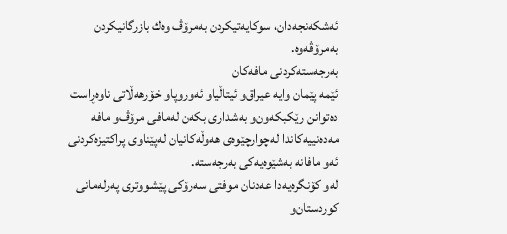ئه‌شكه‌نجه‌دان، سوكایه‌تیكردن به‌مرۆڤ وه‌ك بازرگانیكردن به‌مرۆڤه‌وه‌.
بەرجەستەکردنی مافەکان
ئێمه‌ پێمان وایه‌ عیراق‌و ئیتاڵیاو ئه‌وروپاو خۆرهه‌ڵاتی ناوه‌ڕاست ده‌توانن رێكبكه‌ون‌و به‌شداری بكه‌ن له‌مافی مرۆڤ‌و مافه‌ مه‌ده‌نییه‌كاندا له‌چوارچێوه‌ی هه‌وڵه‌كانیان له‌پێناوی‌ پراكتیزه‌كردنی ئه‌و مافانه‌ به‌شێوه‌یه‌كی به‌رجه‌سته‌.
له‌و كۆنگره‌یه‌دا عه‌دنان موفتی سه‌رۆكی پێشووتری په‌رله‌مانی كوردستان‌و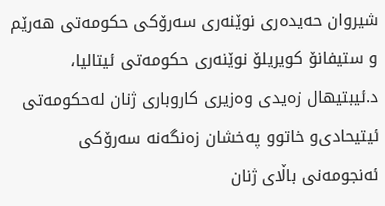شیروان حه‌یده‌ری نوێنه‌ری سه‌رۆكی حكومه‌تی هه‌رێم و ستیفانۆ كویریلۆ نوێنه‌ری حكومه‌تی ئیتالیا، د.ئیبتیهال زه‌یدی وه‌زیری كاروباری ژنان له‌حكومه‌تی ئیتیحادی‌و خاتوو په‌خشان زه‌نگه‌نه‌ سه‌رۆكی ئه‌نجومه‌نی باڵای ژنان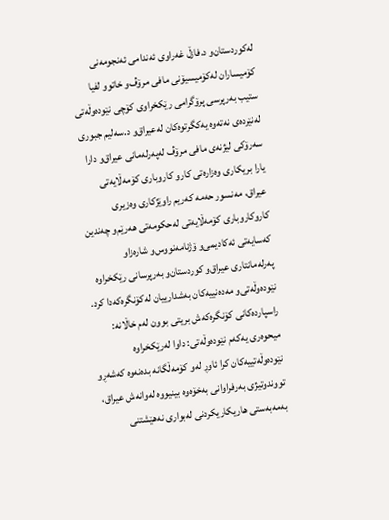له‌كوردستان‌و د.فازڵ غه‌راوی ئه‌ندامی ئه‌نجومه‌نی كۆمیساران له‌كۆمیسیۆنی مافی مرۆڤ‌و خاتوو لفیا ستیب به‌رپرسی پرۆگرامی رێكخراوی كۆچی نێوده‌وڵه‌تی له‌نێرده‌ی نه‌ته‌وه‌ یه‌كگرتوه‌كان له‌عیراق‌و د.سه‌لیم جبوری سه‌رۆكی لیژنه‌ی مافی مرۆڤ له‌په‌رله‌مانی عیراق‌و دارا یارا بریكاری وه‌زاره‌تی كارو كاروباری كۆمه‌ڵایه‌تی عیراق، مه‌نسور حه‌مه‌ كه‌ریم راوێژكاری وه‌زیری كاروكاروباری كۆمه‌ڵایه‌تی له‌حكومه‌تی هه‌رێم‌و چه‌ندین كه‌سایه‌تی ئه‌كادیمی‌و ۆژنامه‌نووس‌و شاره‌زاو په‌رله‌مانتاری عیراق‌و كوردستان‌و به‌رپرسانی رێكخراوه‌ نێوده‌وڵه‌تی‌و مه‌ده‌نییه‌كان به‌شدارییان له‌كۆنگره‌كه‌دا كرد.
راسپارده‌كانی كۆنگره‌كه‌ش بریتی بوون له‌م خاڵانه‌:
میحوه‌ری یه‌كه‌م نێوده‌وڵه‌تی: داوا له‌رێكخراوه‌ نێوده‌وڵه‌تییه‌كان كرا ئاوڕ له‌و كۆمه‌ڵگانه‌ بده‌نه‌وه‌ كه‌شه‌ڕو تووندوتیژی به‌رفراوانی به‌خۆه‌وه‌ بینیووه‌ له‌وانه‌ش عیراق، به‌مه‌به‌ستی هاریكاریكردنی له‌بواری نه‌هێشتنی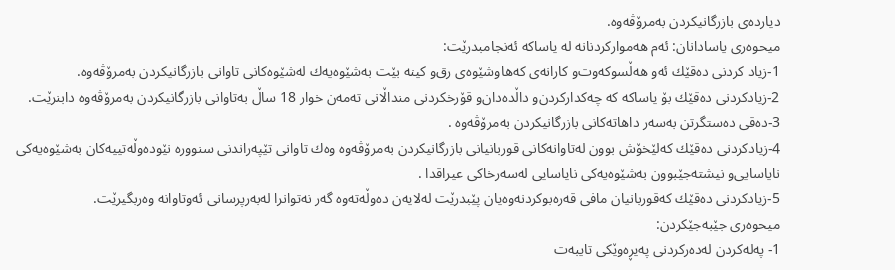دیارده‌ی بازرگانیكردن به‌مرۆڤه‌وه‌.
میحوه‌ری یاسادانان: ئه‌م هه‌مواركردنانه‌ له‌ یاساكه‌ ئه‌نجامبدرێت:
1-زیاد كردنی ده‌قێك ئه‌و هه‌ڵسوكه‌وت‌و كارانه‌ی كه‌هاوشێوه‌ی رق‌و كینه‌ بێت به‌شێوه‌یه‌ك له‌شێوه‌كانی تاوانی بازرگانیكردن به‌مرۆڤه‌وه‌.
2-زیادكردنی ده‌قێك بۆ یاساكه‌ كه‌ چه‌كداركردن‌و داڵده‌دان‌و قۆرخكردنی منداڵانی ته‌مه‌ن خوار 18 ساڵ به‌تاوانی بازرگانیكردن به‌مرۆڤه‌وه‌ دابنرێت.
3-ده‌قی ده‌ستگرتن به‌سه‌ر داهاته‌كانی بازرگانیكردن به‌مرۆڤه‌وه‌ .
4-زیادكردنی ده‌قێك كه‌لێخۆش بوون له‌تاوانه‌كانی قوربانیانی بازرگانیكردن به‌مرۆڤه‌وه‌ وه‌ك تاوانی تێپه‌راندنی سنووره‌ نێوده‌وڵه‌تییه‌كان به‌شێوه‌یه‌كی نایاسایی‌و نیشته‌جێبوون به‌شێوه‌یه‌كی نایاسایی له‌سه‌رخاكی عیراقدا .
5-زیادكردنی ده‌قێك كه‌قوربانیان مافی قه‌ره‌بوكردنه‌وه‌یان پێبدرێت له‌لایه‌ن ده‌وڵه‌ته‌وه‌ گه‌ر نه‌توانرا له‌به‌رپرسانی ئه‌وتاوانه‌ وه‌ربگیرێت.
میحوه‌ری جێبه‌جێكردن:
1- په‌له‌كردن له‌ده‌ركردنی په‌یڕه‌وێكی تایبه‌ت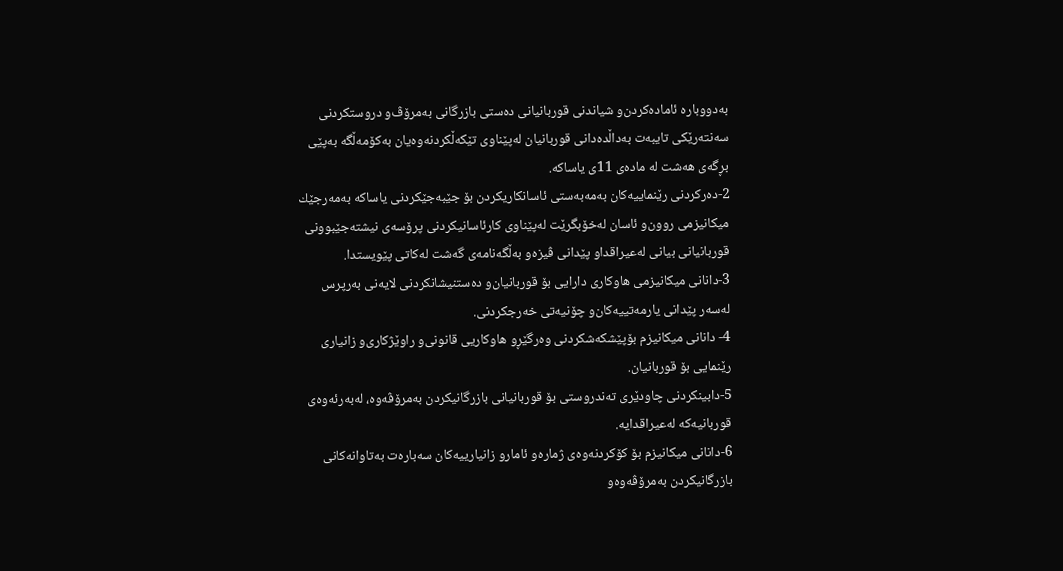به‌دووباره‌ ئاماده‌كردن‌و شیاندنی قوربانیانی ده‌ستی بازرگانی به‌مرۆڤ‌و دروستكردنی سه‌نته‌رێكی تایبه‌ت به‌داڵده‌دانی‌ قوربانیان له‌پێناوی‌ تێكه‌ڵكردنه‌وه‌یان به‌كۆمه‌ڵگه‌ به‌پێی بڕگه‌ی هه‌شت له‌ ماده‌ی 11ی‌ یاساكه‌.
2-ده‌ركردنی رێنماییه‌كان به‌مه‌به‌ستی ئاسانكاریكردن بۆ جێبه‌جێكردنی یاساكه‌ به‌مه‌رجێك میكانیزمی روون‌و ئاسان له‌خۆبگرێت له‌پێناوی‌ كارئاسانیكردنی پرۆسه‌ی نیشته‌جێبوونی قوربانیانی بیانی له‌عیراقدا‌و پێدانی ڤیزه‌و به‌ڵگه‌نامه‌ی گه‌شت له‌كاتی پێویستدا.
3-دانانی میكانیزمی هاوكاری دارایی بۆ قوربانیان‌و ده‌ستنیشانكردنی لایه‌نی به‌رپرس له‌سه‌ر پێدانی یارمه‌تییه‌كان‌و چۆنیه‌تی خه‌رجكردنی.
4- دانانی میكانیزم بۆپێشكه‌شكردنی وه‌رگێڕو هاوكاریی قانونی‌و راوێژكاری‌و زانیاری رێنمایی بۆ قوربانیان.
5-دابینكردنی چاودێری ته‌ندروستی بۆ قوربانیانی بازرگانیكردن به‌مرۆڤه‌وه‌، له‌به‌رئه‌وه‌ی قوربانیه‌كه‌ له‌عیراقدایه‌.
6-دانانی میكانیزم بۆ كۆكردنه‌وه‌ی ژماره‌و ئامارو زانیارییه‌كان سه‌باره‌ت به‌تاوانه‌كانی بازرگانیكردن به‌مرۆڤه‌وه‌و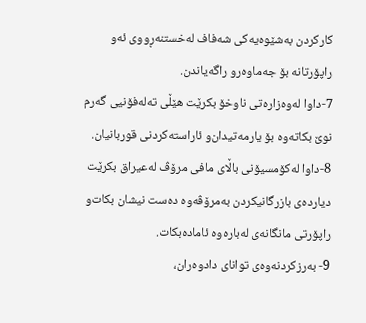كاركردن به‌شێوه‌یه‌كی شه‌فاف له‌خستنه‌ڕووی ئه‌و راپۆرتانه‌ بۆ جه‌ماوه‌رو راگه‌یاندن.
7-داوا له‌وه‌زاره‌تی ناوخۆ بكرێت هێڵی ته‌له‌فۆنیی گه‌رم نوێ بكاته‌وه‌ بۆ یارمه‌تیدان‌و ئاراسته‌كردنی قوربانیان.
8-داوا له‌كۆمسیۆنی باڵای مافی مرۆڤ له‌عیراق بكرێت دیارده‌ی بازرگانیكردن به‌مرۆڤه‌وه‌ ده‌ست نیشان بكات‌و راپۆرتی مانگانه‌ی له‌باره‌وه‌ ئاماده‌بكات.
9- به‌رزكردنه‌وه‌ی توانای دادوه‌ران،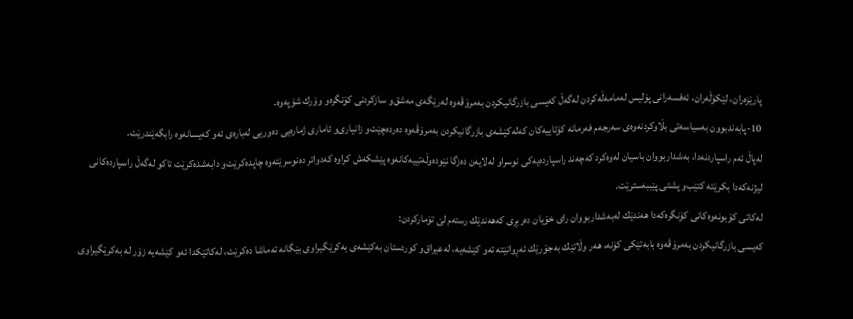پارێزه‌ران، لێكۆڵه‌ران، ئه‌فسه‌رانی پۆلیس له‌مامه‌ڵه‌كردن له‌گه‌ڵ كه‌یسی بازرگانیكردن به‌مرۆڤه‌وه‌ له‌رێگه‌ی مه‌شق‌و سازكردنی كۆنگره‌و وۆرك شۆپه‌وه‌.
10-پابه‌ندبوون به‌سیاسه‌تی بڵاوكردنه‌وه‌ی سه‌رجه‌م فه‌رمانه‌ كۆتاییه‌كان كه‌له‌كێشه‌ی بازرگانیكردن به‌مرۆڤه‌وه‌ ده‌رده‌چێت‌و زانیاری‌و ئاماری ژماره‌یی ده‌وریی له‌باره‌ی ئه‌و كه‌یسانه‌وه‌ رابگه‌ێندرێت.
له‌پاڵ ئه‌م راسپاردنه‌دا، به‌شداربووان باسیان له‌وه‌كرد كه‌چه‌ند راسپارده‌یه‌كی نوسراو له‌لایه‌ن ده‌زگا نێوده‌وڵه‌تییه‌كانه‌وه‌ پێشكه‌ش كراوه‌ كه‌دواتر ده‌نوسرێته‌وه‌ چاپده‌كرێت‌و دابه‌شده‌كرێت تاكو له‌گه‌ڵ راسپارده‌كانی لیژنه‌كه‌دا بكرێته‌ كتێب‌و پشتی پێببه‌سترێت.
له‌كاتی كۆبونه‌وه‌كانی كۆنگره‌كه‌دا هه‌ندێك له‌به‌شداربووان رای‌ خۆیان ده‌ربڕی‌ كه‌هه‌ندێك رسته‌م لێ‌ تۆماركردن:
كه‌یسی بازرگانیكردن به‌مرۆڤه‌وه‌ بابه‌تێكی كۆنه‌، هه‌ر وڵاتێك به‌جۆرێك ئه‌ڕوانێته‌ ئه‌و كێشه‌یه‌، له‌عیراق‌و كوردستان به‌كێشه‌ی به‌كرێگیراوی بێگانه‌ ته‌ماشا ده‌كرێت، له‌كاتێكدا ئه‌و كێشه‌یه‌ زۆر له‌ به‌كرێگیراوی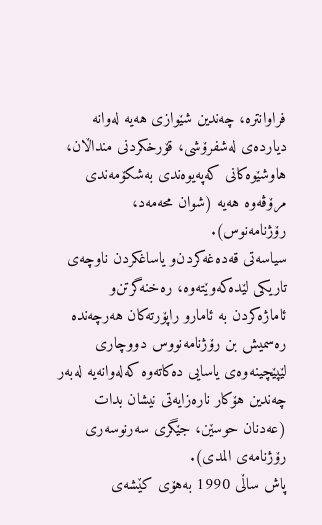فراوانتره‌، چه‌ندین شێوازی هه‌یه‌ له‌وانه‌ دیارده‌ی له‌شفرۆشی، قۆرخكردنی منداڵان، هاوشێوه‌كانی كه‌په‌یوه‌ندی به‌شكۆمه‌ندی مرۆڤه‌وه‌ هه‌یه‌ (شوان محه‌مه‌د، رۆژنامه‌نوس).
سیاسه‌تی قه‌ده‌غه‌كردن‌و یاساغكردن ناوچه‌ی تاریكی لێده‌كه‌وێته‌وه‌، ره‌خنه‌گرتن‌و ئاماژه‌كردن به‌ ئامارو راپۆرته‌كان هه‌رچه‌نده‌ ره‌سمیش بن رۆژنامه‌نووس دووچاری لێپێچینه‌وه‌ی یاسایی ده‌كاته‌وه‌ كه‌له‌وانه‌یه‌ له‌به‌ر چه‌ندین هۆكار ناره‌زایه‌تی نیشان بدات (عه‌دنان حوسێن، جێگری سه‌رنوسه‌ری رۆژنامه‌ی المدی).
پاش ساڵی 1990 به‌هۆی كێشه‌ی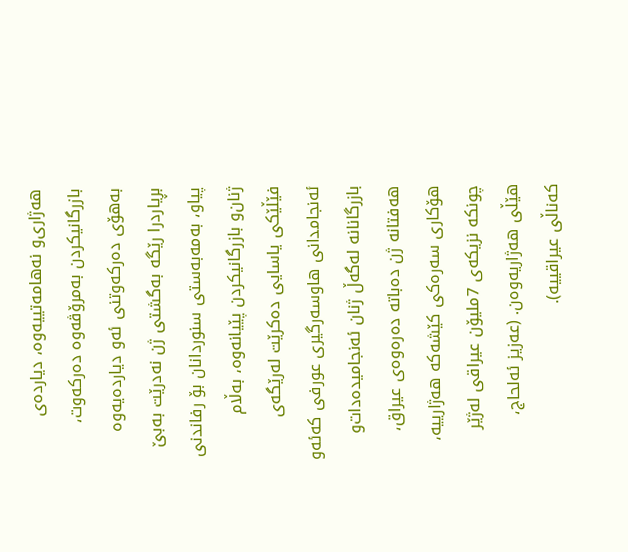هه‌ژاری‌و نه‌هامه‌تییه‌وه‌، دیارده‌ی بازرگانیكردن به‌مرۆڤه‌وه‌ ده‌ركه‌وت، به‌هۆی ده‌ركه‌وتنی ئه‌و دیارده‌یه‌وه‌ بڕیاردرا رێگه‌ به‌گشتی ژن نه‌درێت به‌بێ پیاو، به‌مه‌به‌ستی سنوردانان بۆ رفاندنی ژنان‌و بازرگانیكردن پێیانه‌وه‌، به‌ڵام فێڵێكی یاسایی ده‌كرێت له‌رێگه‌ی ئه‌نجامدانی هاوسه‌رگیری عورفی كه‌ئه‌و بازرگانانه‌ له‌گه‌ڵ ژنان ئه‌نجامیده‌دات‌و هه‌فتانه‌ ژن ده‌باته‌ ده‌ره‌وه‌ی عیراق، هۆكاری سه‌ره‌كی كێشه‌كه‌ هه‌ژارییه‌، چونكه‌ نزیكه‌ی 7ملیۆن عیراقی له‌ژێر هێڵی هه‌ژاریه‌وه‌ن. (عه‌زیز ئه‌لحاج، كه‌ناڵی عیراقییه‌).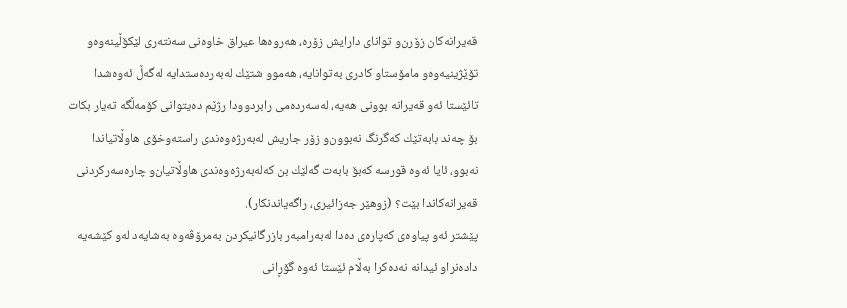قه‌یرانه‌كان زۆرن‌و توانای دارایش زۆره‌، هه‌روه‌ها عیراق خاوه‌نی سه‌نته‌ری لێكۆڵینه‌وه‌و تۆێژینیه‌وه‌و مامۆستاو كادری به‌توانایه‌، هه‌موو شتێك له‌به‌رده‌ستدایه‌ له‌گه‌ڵ ئه‌وه‌شدا تائێستا ئه‌و قه‌یرانه‌ بوونی هه‌یه‌، له‌سه‌رده‌می رابردوودا رژێم ده‌یتوانی كۆمه‌ڵگه‌ ته‌یار بكات بۆ چه‌ند بابه‌تێك كه‌گرنگ نه‌بوون‌و زۆر جاریش له‌به‌رژه‌وه‌ندی راسته‌وخۆی هاوڵاتیاندا نه‌بوو، ئایا ئه‌وه‌ قورسه‌ كه‌بۆ بابه‌ت گه‌لێك بن كه‌له‌به‌رژه‌وه‌ندی هاوڵاتیان‌و چاره‌سه‌ركردنی قه‌یرانه‌كاندا بێت؟ (زوهێر جه‌زائیری، راگه‌یاندنكار).
پێشتر ئه‌و پیاوه‌ی كه‌پاره‌ی ده‌دا له‌به‌رامبه‌ر بازرگانیكردن به‌مرۆڤه‌وه‌ به‌شایه‌د له‌و كێشه‌یه‌ داده‌نراو ئیدانه‌ نه‌ده‌كرا به‌ڵام ئێستا ئه‌وه‌ گۆڕانی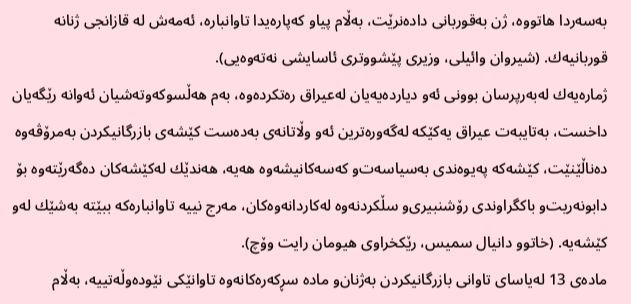به‌سه‌ردا هاتووه‌، ژن به‌قوربانی داده‌نرێت، به‌ڵام پیاو كه‌پاره‌یدا تاوانباره‌، ئه‌مه‌ش له‌ قازانجی ژنانه‌ قوربانیه‌ك. (شیروان وائیلی، وزیری پێشووتری ئاسایشی نه‌ته‌وه‌یی).
ژماره‌یه‌ك له‌به‌رپرسان بوونی ئه‌و دیارده‌یه‌یان له‌عیراق ره‌تكرده‌وه‌، به‌م هه‌ڵسوكه‌وته‌شیان ئه‌وانه‌ رێگه‌یان داخست، به‌تایبه‌ت عیراق یه‌كێكه‌ له‌گه‌وره‌ترین ئه‌و وڵاتانه‌ی به‌ده‌ست كێشه‌ی بازرگانیكردن به‌مرۆڤه‌وه‌ ده‌ناڵێنێت، كێشه‌كه‌ په‌یوه‌ندی به‌سیاسه‌ت‌و كه‌سه‌كانیشه‌وه‌ هه‌یه‌، هه‌ندێك له‌كێشه‌كان ده‌گه‌رێته‌وه‌ بۆ دابونه‌ریت‌و باكگراوندی رۆشنبیری‌و سڵكردنه‌وه‌ له‌كاردانه‌وه‌كان، مه‌رج نییه‌ تاوانباره‌كه‌ ببێته‌ به‌شێك له‌و كێشه‌یه‌. (خاتوو دانیال سمیس، رێكخراوی هیومان رایت وۆچ).
ماده‌ی‌ 13 له‌یاسای تاوانی بازرگانیكردن به‌ژنان‌و ماده‌ سڕكه‌ره‌كانه‌وه‌ تاوانێكی نێوده‌وڵه‌تییه‌، به‌ڵام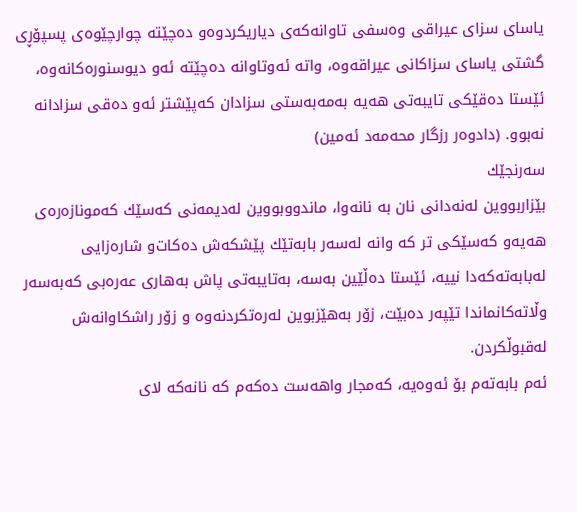یاسای‌ سزای عیراقی وه‌سفی تاوانه‌كه‌ی دیاریكردوه‌و ده‌چێته‌ چوارچێوه‌ی پسپۆڕی گشتی یاسای سزاكانی عیراقه‌وه‌، واته‌ ئه‌وتاوانه‌ ده‌چێته‌ ئه‌و دیوسنوره‌كانه‌وه‌، ئێستا ده‌قێكی تایبه‌تی هه‌یه‌ به‌مه‌به‌ستی سزادان كه‌پێشتر ئه‌و ده‌قی سزادانه‌ نه‌بوو. (دادوه‌ر رزگار محه‌مه‌د ئه‌مین)
سه‌رنجێك
بێزاربووین له‌نه‌دانی نان به‌ نانه‌وا، ماندووبووین له‌دیمه‌نی كه‌سێك كه‌مونازه‌ره‌ی‌ هه‌یه‌و كه‌سێكی‌ تر كه‌ وانه‌ له‌سه‌ر بابه‌تێك پێشكه‌ش ده‌كات‌و شاره‌زایی له‌بابه‌ته‌كه‌دا نییه‌، ئێستا ده‌ڵێین به‌سه‌، به‌تایبه‌تی‌ پاش به‌هاری عه‌ره‌بی كه‌به‌سه‌ر وڵاته‌كانماندا تێپه‌ر ده‌بێت، زۆر به‌هێزبوین له‌ره‌تكردنه‌وه‌ و زۆر راشكاوانه‌ش له‌قبوڵكردن.
ئه‌م بابه‌ته‌م بۆ ئه‌وه‌یه‌، كه‌مجار واهه‌ست ده‌كه‌م كه‌ نانه‌كه‌ لای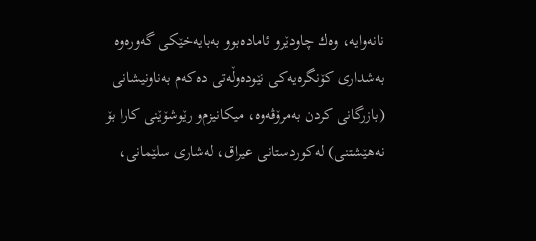نانه‌وایه‌، وه‌ك چاودێرو ئاماده‌بوو به‌بایه‌خێكی گه‌وره‌وه‌ به‌شداری كۆنگره‌یه‌كی نێوده‌وڵه‌تی ده‌كه‌م به‌ناونیشانی (بازرگانی كردن به‌مرۆڤه‌وه‌، میكانیزم‌و رێوشۆێنی كارا بۆ نه‌هێشتنی) له‌كوردستانی عیراق، له‌شاری سلێمانی،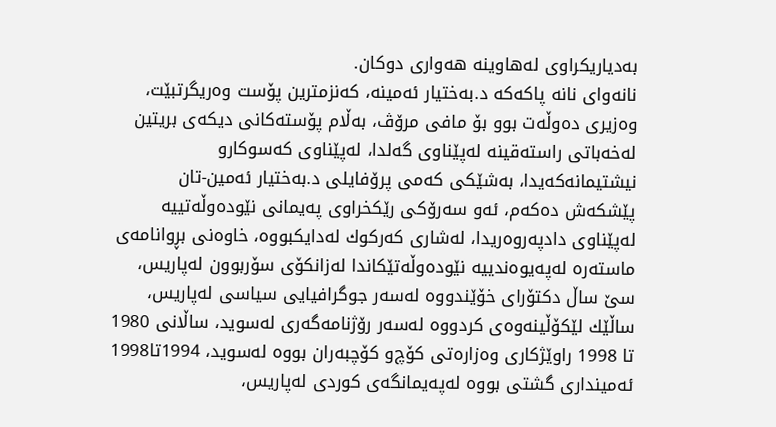به‌دیاریكراوی له‌هاوینه‌ هه‌واری دوكان.
نانه‌وای نانه‌ پاكه‌كه‌ د.به‌ختیار ئه‌مینه‌، كه‌نزمترین پۆست وه‌ریگرتبێت، وه‌زیری ده‌وڵه‌ت بوو بۆ مافی مرۆڤ، به‌ڵام پۆسته‌كانی دیكه‌ی بریتین له‌خه‌باتی راسته‌قینه‌ له‌پێناوی‌ گه‌لدا، له‌پێناوی‌ كه‌سوكارو نیشتیمانه‌كه‌یدا، به‌شێكی كه‌می پرۆفایلی د.به‌ختیار ئه‌مین-تان پێشكه‌ش ده‌كه‌م، ئه‌و سه‌رۆكی رێكخراوی په‌یمانی نێوده‌وڵه‌تییه‌ له‌پێناوی‌ دادپه‌روه‌ریدا، له‌شاری كه‌ركوك له‌دایكبووه‌، خاوه‌نی‌ بڕوانامه‌ی ماسته‌ره‌ له‌په‌یوه‌ندییه‌ نێوده‌وڵه‌تێكاندا له‌زانكۆی سۆربوون له‌پاریس، سێ ساڵ دكتۆرای خۆێندووه‌ له‌سه‌ر جوگرافیایی سیاسی له‌پاریس، ساڵێك لێكۆڵینه‌وه‌ی كردووه‌ له‌سه‌ر رۆژنامه‌گه‌ری له‌سوید، ساڵانی 1980 تا 1998 راوێژكاری وه‌زاره‌تی كۆچ‌و كۆچبه‌ران بووه‌ له‌سوید، 1994تا1998 ئه‌مینداری گشتی بووه‌ له‌په‌یمانگه‌ی كوردی له‌پاریس،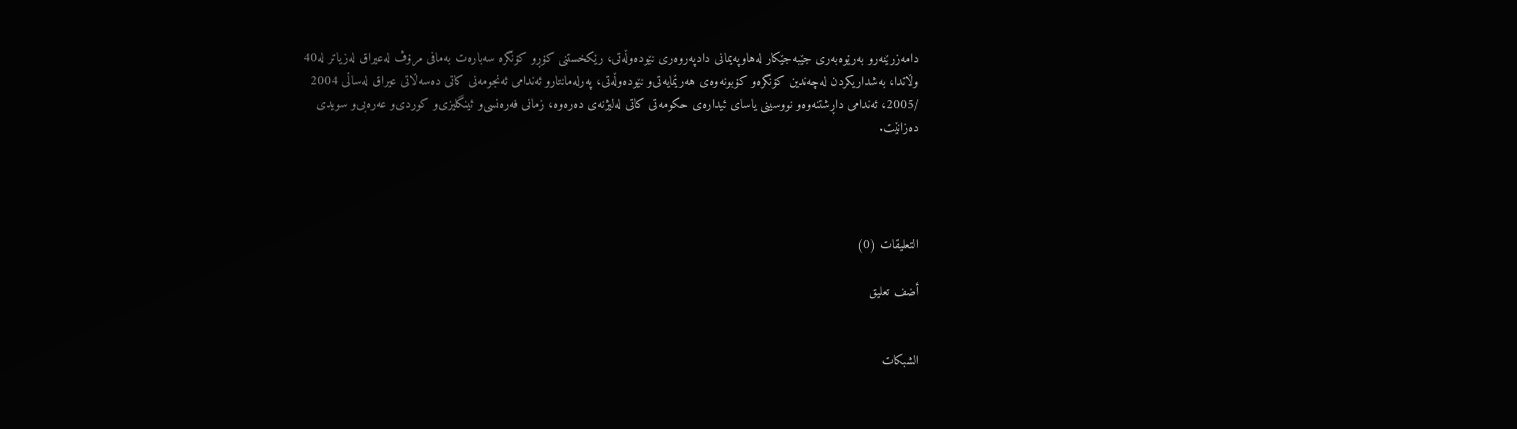دامه‌زرێنه‌رو به‌رێوه‌به‌ری جێبه‌جێكار له‌هاوپه‌یمانی دادپه‌روه‌ری نێوده‌وڵه‌تی، رێكخستنی كۆڕو كۆنگره‌ سه‌باره‌ت به‌مافی مرۆڤ له‌عیراق له‌زیاتر له‌40 وڵاتدا، به‌شداریكردن له‌چه‌ندین كۆنگره‌و كۆبونه‌وه‌ی هه‌رێمایه‌تی‌و نێوده‌وڵه‌تی‌، په‌رله‌مانتارو ئه‌ندامی ئه‌نجومه‌نی كاتی ده‌سه‌ڵاتی عیراق له‌ساڵی 2004 /2005، ئه‌ندامی داڕشتنه‌وه‌و نووسینی یاسای ئیداره‌ی‌ حكومه‌تی‌ كاتی له‌لیژنه‌ی ده‌ره‌وه‌، زمانی فه‌ره‌نسی‌و ئینگلیزی‌و كوردی‌و عه‌ره‌بی‌و سویدی ده‌زانێت.




التعليقات (0)

أضف تعليق


الشبكات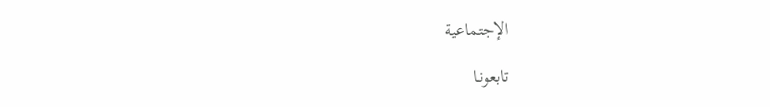الإجتماعية

تابعونـا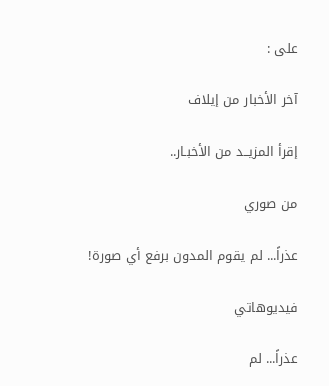على :

آخر الأخبار من إيلاف

إقرأ المزيــد من الأخبـار..

من صوري

عذراً... لم يقوم المدون برفع أي صورة!

فيديوهاتي

عذراً... لم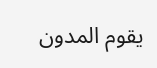يقوم المدون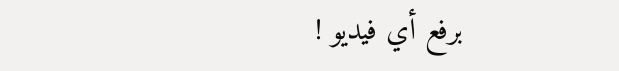برفع أي فيديو !